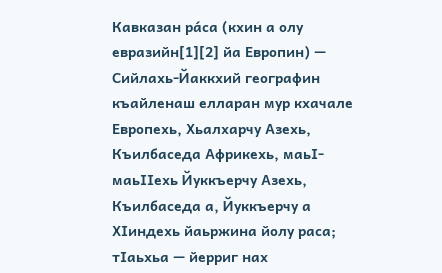Кавказан ра́са (кхин а олу евразийн[1][2] йа Европин) — Сийлахь-Йаккхий географин къайленаш елларан мур кхачале Европехь, Хьалхарчу Азехь, Къилбаседа Африкехь, маьӀ-маьӀӀехь Йуккъерчу Азехь, Къилбаседа а, Йуккъерчу а ХӀиндехь йаьржина йолу раса; тӀаьхьа — йерриг нах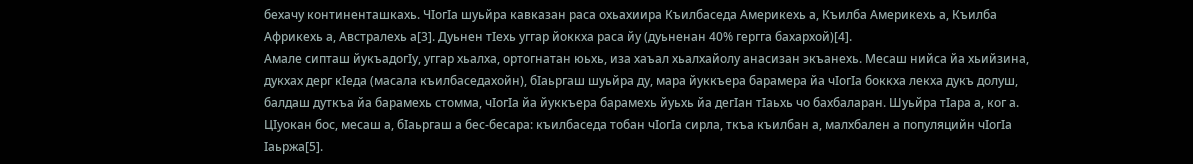бехачу континенташкахь. ЧӀогӀа шуьйра кавказан раса охьахиира Къилбаседа Америкехь а, Къилба Америкехь а, Къилба Африкехь а, Австралехь а[3]. Дуьнен тӀехь уггар йоккха раса йу (дуьненан 40% гергга бахархой)[4].
Амале сипташ йукъадогӀу, уггар хьалха, ортогнатан юьхь, иза хаъал хьалхайолу анасизан экъанехь. Месаш нийса йа хьийзина, дукхах дерг кӀеда (масала къилбаседахойн), бӀаьргаш шуьйра ду, мара йуккъера барамера йа чӀогӀа боккха лекха дукъ долуш, балдаш дуткъа йа барамехь стомма, чӀогӀа йа йуккъера барамехь йуьхь йа дегӀан тӀаьхь чо бахбаларан. Шуьйра тӀара а, ког а. ЦӀуокан бос, месаш а, бӀаьргаш а бес-бесара: къилбаседа тобан чӀогӀа сирла, ткъа къилбан а, малхбален а популяцийн чӀогӀа Ӏаьржа[5].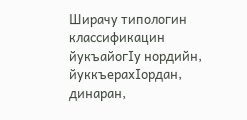Ширачу типологин классификацин йукъайогӀу нордийн, йуккъерахӀордан, динаран,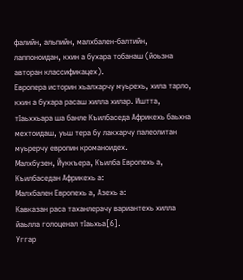фалийн, альпийн, малхбален-балтийн, лаппоноидан, кхин а бухара тобанаш (йоьзна авторан классификацех).
Европера историн хьалхарчу муьрехь, хила тарло, кхин а бухара расаш хилла хилар. Иштта, тӀаьххьара ша банле Къилбаседа Африкехь баьхна мехтоидаш, уьш тера бу лакхарчу палеолитан муьрерчу европин кроманоидех.
Малхбузен, Йуккъера, Къилба Европехь а, Къилбаседан Африкехь а:
Малхбален Европехь а, Азехь а:
Кавказан раса таханлерачу вариантехь хилла йаьлла голоценал тӀаьхьа[6].
Уггар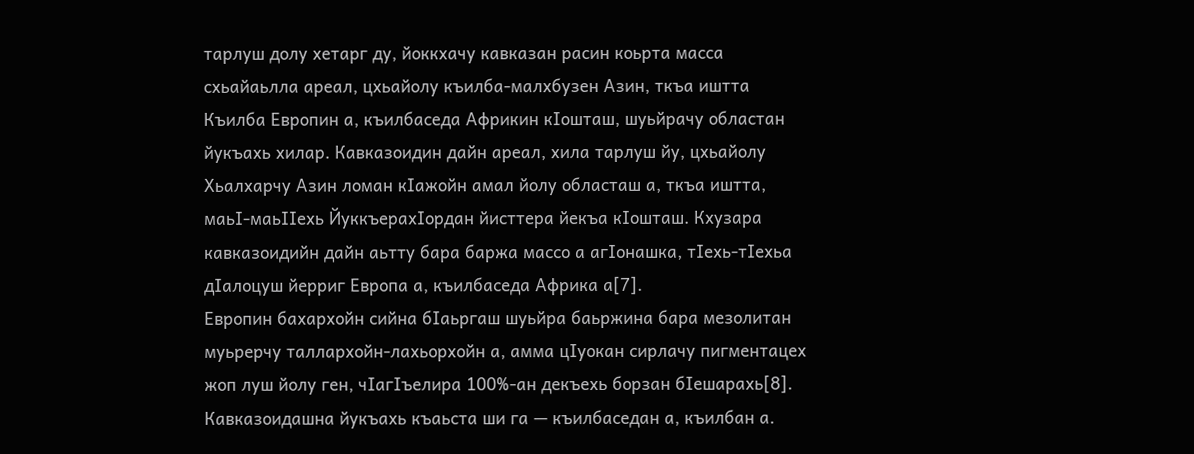тарлуш долу хетарг ду, йоккхачу кавказан расин коьрта масса схьайаьлла ареал, цхьайолу къилба-малхбузен Азин, ткъа иштта Къилба Европин а, къилбаседа Африкин кӀошташ, шуьйрачу областан йукъахь хилар. Кавказоидин дайн ареал, хила тарлуш йу, цхьайолу Хьалхарчу Азин ломан кӀажойн амал йолу областаш а, ткъа иштта, маьӀ-маьӀӀехь ЙуккъерахӀордан йисттера йекъа кӀошташ. Кхузара кавказоидийн дайн аьтту бара баржа массо а агӀонашка, тӀехь-тӀехьа дӀалоцуш йерриг Европа а, къилбаседа Африка а[7].
Европин бахархойн сийна бӀаьргаш шуьйра баьржина бара мезолитан муьрерчу таллархойн-лахьорхойн а, амма цӀуокан сирлачу пигментацех жоп луш йолу ген, чӀагӀъелира 100%-ан декъехь борзан бӀешарахь[8].
Кавказоидашна йукъахь къаьста ши га — къилбаседан а, къилбан а.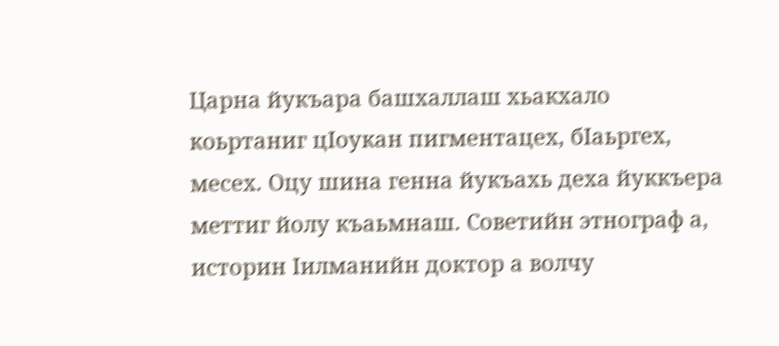Царна йукъара башхаллаш хьакхало коьртаниг цӀоукан пигментацех, бӀаьргех, месех. Оцу шина генна йукъахь деха йуккъера меттиг йолу къаьмнаш. Советийн этнограф а, историн Ӏилманийн доктор а волчу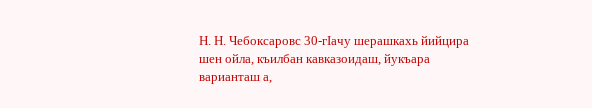Н. Н. Чебоксаровс 30-гӀачу шерашкахь йийцира шен ойла, къилбан кавказоидаш, йукъара варианташ а,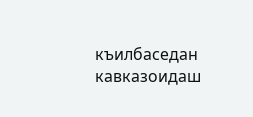къилбаседан кавказоидаш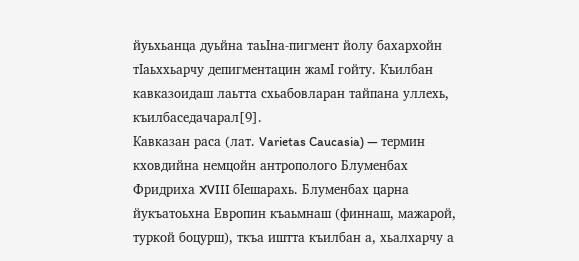йуьхьанца дуьйна таьӀна-пигмент йолу бахархойн тӀаьххьарчу депигментацин жамӀ гойту. Къилбан кавказоидаш лаьтта схьабовларан тайпана уллехь, къилбаседачарал[9].
Кавказан раса (лат. Varietas Caucasia) — термин кховдийна немцойн антрополого Блуменбах Фридриха XVIII бӀешарахь. Блуменбах царна йукъатоьхна Европин къаьмнаш (финнаш, мажарой, туркой боцурш), ткъа иштта къилбан а, хьалхарчу а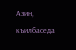Азин, къилбаседа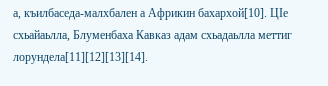а, къилбаседа-малхбален а Африкин бахархой[10]. ЦӀе схьайаьлла, Блуменбаха Кавказ адам схьадаьлла меттиг лорундела[11][12][13][14].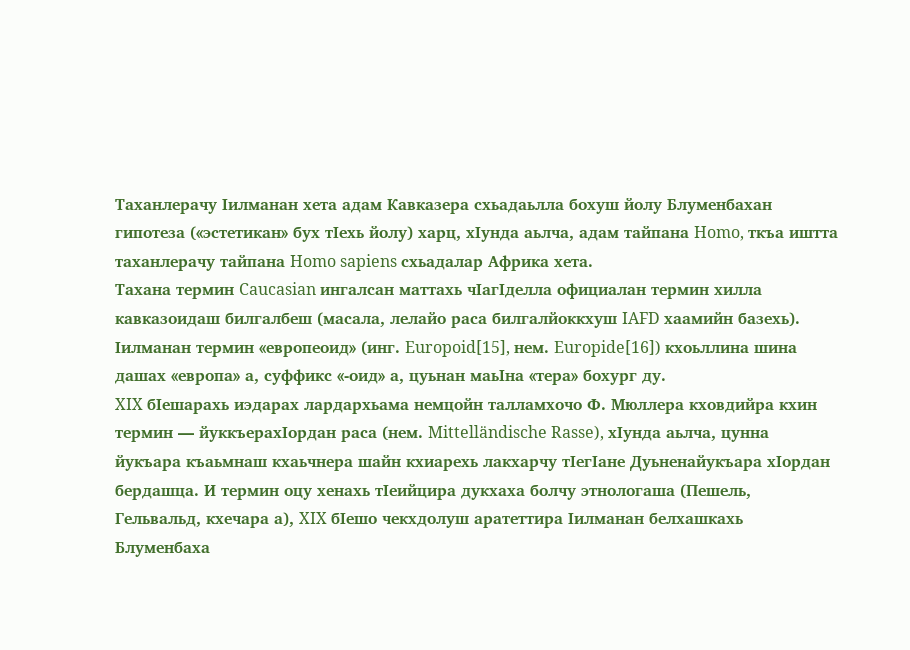Таханлерачу Ӏилманан хета адам Кавказера схьадаьлла бохуш йолу Блуменбахан гипотеза («эстетикан» бух тӀехь йолу) харц, хӀунда аьлча, адам тайпана Homo, ткъа иштта таханлерачу тайпана Homo sapiens схьадалар Африка хета.
Тахана термин Caucasian ингалсан маттахь чӀагӀделла официалан термин хилла кавказоидаш билгалбеш (масала, лелайо раса билгалйоккхуш IAFD хаамийн базехь).
Ӏилманан термин «европеоид» (инг. Europoid[15], нем. Europide[16]) кхоьллина шина дашах «европа» а, суффикс «-оид» а, цуьнан маьӀна «тера» бохург ду.
XIX бӀешарахь иэдарах лардархьама немцойн талламхочо Ф. Мюллера кховдийра кхин термин — йуккъерахӀордан раса (нем. Mittelländische Rasse), хӀунда аьлча, цунна йукъара къаьмнаш кхаьчнера шайн кхиарехь лакхарчу тӀегӀане Дуьненайукъара хӀордан бердашца. И термин оцу хенахь тӀеийцира дукхаха болчу этнологаша (Пешель, Гельвальд, кхечара а), XIX бӀешо чекхдолуш аратеттира Ӏилманан белхашкахь Блуменбаха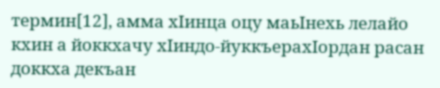термин[12], амма хӀинца оцу маьӀнехь лелайо кхин а йоккхачу хӀиндо-йуккъерахӀордан расан доккха декъан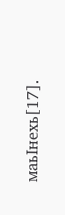маьӀнехь[17].